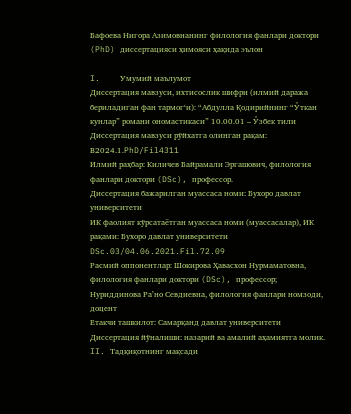Бафоева Нигора Азимовнанинг филология фанлари доктори (PhD) диссертацияси ҳимояси ҳақида эълон

I.    Умумий маълумот
Диссертация мавзуси, ихтисослик шифри (илмий даража бериладиган фан тармогʻи): “Абдулла Қодирийнинг “Ўткан кунлар” романи ономастикаси” 10.00.01 – Ўзбек тили
Диссертация мавзуси рўйхатга олинган рақам: В2024.1.PhD/Fil4311
Илмий раҳбар: Киличев Байрамали Эргашович, филология фанлари доктори (DSc), профессор.
Диссертация бажарилган муассаса номи: Бухоро давлат университети
ИК фаолият кўрсатаётган муассаса номи (муассасалар), ИК рақами: Бухоро давлат университети DSc.03/04.06.2021.Fil.72.09
Расмий оппонентлар: Шокирова Ҳавасхон Нурмаматовна, филология фанлари доктори (DSc), профессор;  Нуриддинова Раʼно Севдиевна, филология фанлари номзоди, доцент
Етакчи ташкилот: Самарқанд давлат университети
Диссертация йўналиши: назарий ва амалий аҳамиятга молик.
II. Тадқиқотнинг мақсади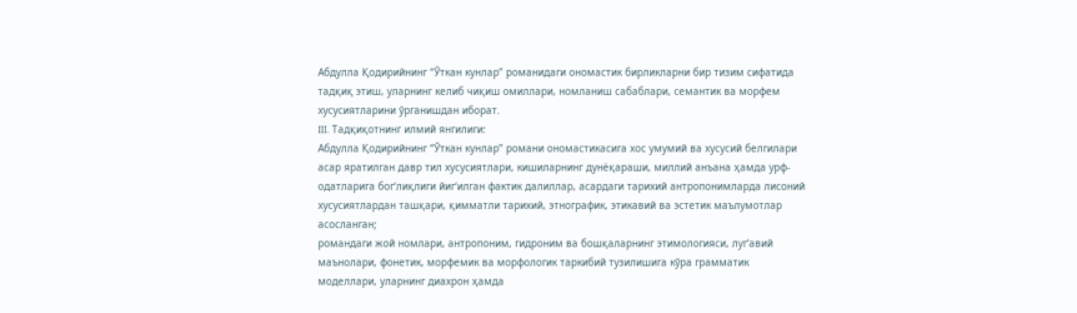Абдулла Қодирийнинг “Ўткан кунлар” романидаги ономастик бирликларни бир тизим сифатида тадқиқ этиш, уларнинг келиб чиқиш омиллари, номланиш сабаблари, семантик ва морфем хусусиятларини ўрганишдан иборат.
III. Тадқиқотнинг илмий янгилиги:
Абдулла Қодирийнинг “Ўткан кунлар” романи ономастикасига хос умумий ва хусусий белгилари асар яратилган давр тил хусусиятлари, кишиларнинг дунёқараши, миллий анъана ҳамда урф-одатларига богʻлиқлиги йигʻилган фактик далиллар, асардаги тарихий антропонимларда лисоний хусусиятлардан ташқари, қимматли тарихий, этнографик, этикавий ва эстетик маълумотлар асосланган;
романдаги жой номлари, антропоним, гидроним ва бошқаларнинг этимологияси, лугʻавий маънолари, фонетик, морфемик ва морфологик таркибий тузилишига кўра грамматик моделлари, уларнинг диахрон ҳамда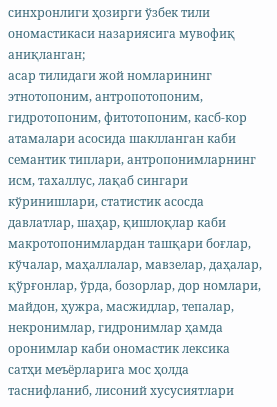синхронлиги ҳозирги ўзбек тили ономастикаси назариясига мувофиқ аниқланган;
асар тилидаги жой номларининг этнотопоним, антропотопоним, гидротопоним, фитотопоним, касб-кор атамалари асосида шаклланган каби семантик типлари, антропонимларнинг исм, тахаллус, лақаб сингари кўринишлари, статистик асосда давлатлар, шаҳар, қишлоқлар каби макротопонимлардан ташқари боғлар, кўчалар, маҳаллалар, мавзелар, даҳалар, қўрғонлар, ўрда, бозорлар, дор номлари, майдон, ҳужра, масжидлар, тепалар, некронимлар, гидронимлар ҳамда оронимлар каби ономастик лексика сатҳи меъёрларига мос ҳолда таснифланиб, лисоний хусусиятлари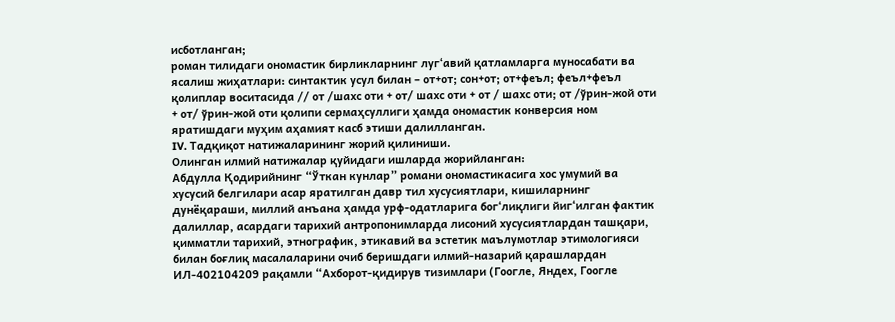исботланган;
роман тилидаги ономастик бирликларнинг лугʻавий қатламларга муносабати ва ясалиш жиҳатлари: синтактик усул билан – от+от; сон+от; от+феъл; феъл+феъл қолиплар воситасида // от /шахс оти + от/ шахс оти + от / шахс оти; от /ўрин-жой оти + от/ ўрин-жой оти қолипи сермаҳсуллиги ҳамда ономастик конверсия ном яратишдаги муҳим аҳамият касб этиши далилланган.
IV. Тадқиқот натижаларининг жорий қилиниши.
Олинган илмий натижалар қуйидаги ишларда жорийланган:
Абдулла Қодирийнинг “Ўткан кунлар” романи ономастикасига хос умумий ва хусусий белгилари асар яратилган давр тил хусусиятлари, кишиларнинг дунёқараши, миллий анъана ҳамда урф-одатларига богʻлиқлиги йигʻилган фактик далиллар, асардаги тарихий антропонимларда лисоний хусусиятлардан ташқари, қимматли тарихий, этнографик, этикавий ва эстетик маълумотлар этимологияси билан боғлиқ масалаларини очиб беришдаги илмий-назарий қарашлардан ИЛ-402104209 рақамли “Ахборот-қидирув тизимлари (Гоогле, Яндех, Гоогле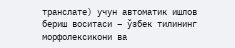транслате) учун автоматик ишлов бериш воситаси – ўзбек тилининг морфолексикони ва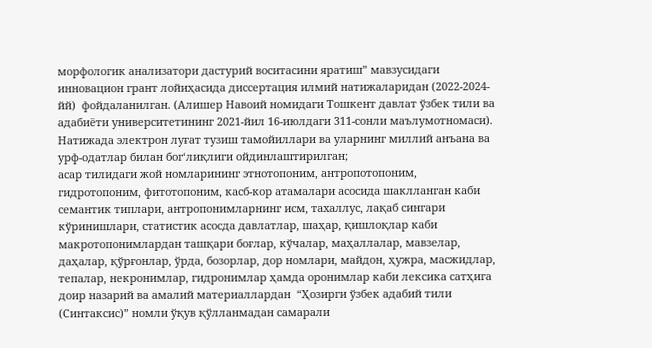морфологик анализатори дастурий воситасини яратиш” мавзусидаги инновацион грант лойиҳасида диссертация илмий натижаларидан (2022-2024-йй)  фойдаланилган. (Алишер Навоий номидаги Тошкент давлат ўзбек тили ва адабиёти университетининг 2021-йил 16-июлдаги 311-сонли маълумотномаси).  Натижада электрон луғат тузиш тамойиллари ва уларнинг миллий анъана ва урф-одатлар билан богʻлиқлиги ойдинлаштирилган;
асар тилидаги жой номларининг этнотопоним, антропотопоним, гидротопоним, фитотопоним, касб-кор атамалари асосида шаклланган каби семантик типлари, антропонимларнинг исм, тахаллус, лақаб сингари кўринишлари, статистик асосда давлатлар, шаҳар, қишлоқлар каби макротопонимлардан ташқари боғлар, кўчалар, маҳаллалар, мавзелар, даҳалар, қўрғонлар, ўрда, бозорлар, дор номлари, майдон, ҳужра, масжидлар, тепалар, некронимлар, гидронимлар ҳамда оронимлар каби лексика сатҳига доир назарий ва амалий материаллардан  “Ҳозирги ўзбек адабий тили (Синтаксис)” номли ўқув қўлланмадан самарали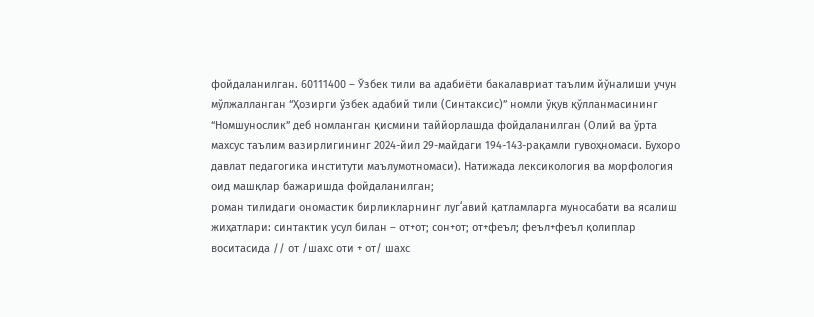фойдаланилган. 60111400 – Ўзбек тили ва адабиёти бакалавриат таълим йўналиши учун мўлжалланган “Ҳозирги ўзбек адабий тили (Синтаксис)” номли ўқув қўлланмасининг “Номшунослик” деб номланган қисмини таййорлашда фойдаланилган (Олий ва ўрта махсус таълим вазирлигининг 2024-йил 29-майдаги 194-143-рақамли гувоҳномаси. Бухоро давлат педагогика институти маълумотномаси). Натижада лексикология ва морфология оид машқлар бажаришда фойдаланилган;
роман тилидаги ономастик бирликларнинг лугʻавий қатламларга муносабати ва ясалиш жиҳатлари: синтактик усул билан – от+от; сон+от; от+феъл; феъл+феъл қолиплар воситасида // от /шахс оти + от/ шахс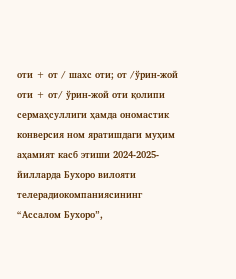оти + от / шахс оти; от /ўрин-жой оти + от/ ўрин-жой оти қолипи сермаҳсуллиги ҳамда ономастик конверсия ном яратишдаги муҳим аҳамият касб этиши 2024-2025-йилларда Бухоро вилояти телерадиокомпаниясининг “Ассалом Бухоро”,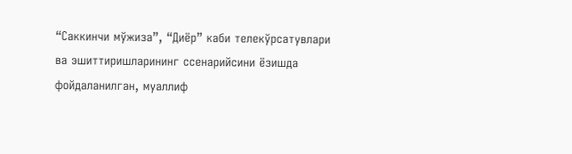“Саккинчи мўжиза”, “Диёр” каби телекўрсатувлари ва эшиттиришларининг ссенарийсини ёзишда фойдаланилган, муаллиф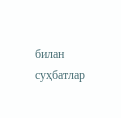билан суҳбатлар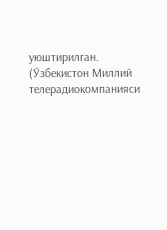уюштирилган. (Ўзбекистон Миллий телерадиокомпанияси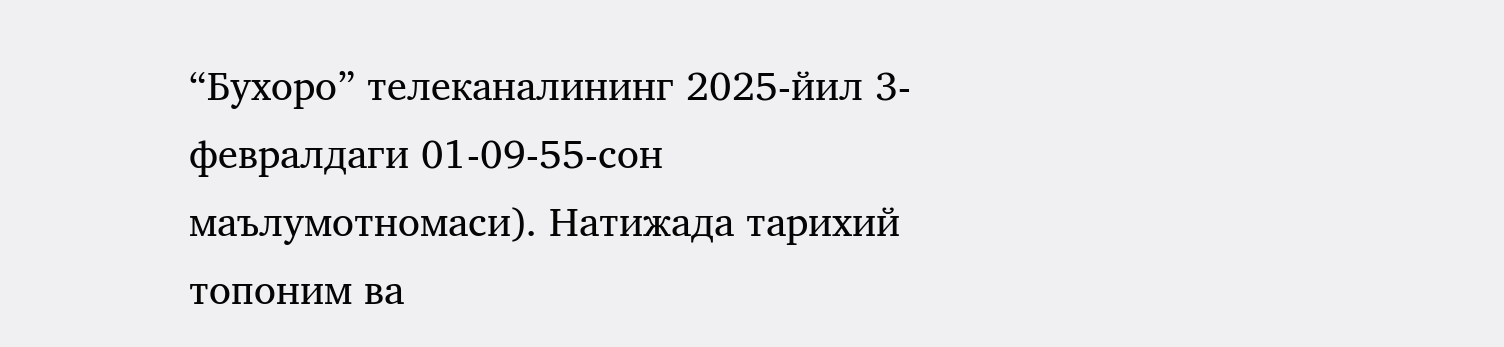“Бухоро” телеканалининг 2025-йил 3-февралдаги 01-09-55-сон маълумотномаси). Натижада тарихий топоним ва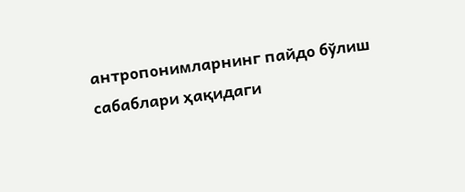антропонимларнинг пайдо бўлиш сабаблари ҳақидаги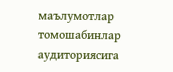маълумотлар томошабинлар аудиториясига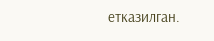етказилган.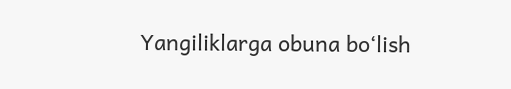Yangiliklarga obuna bo‘lish